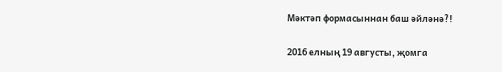Мәктәп формасыннан баш әйләнә?!

2016 елның 19 августы, җомга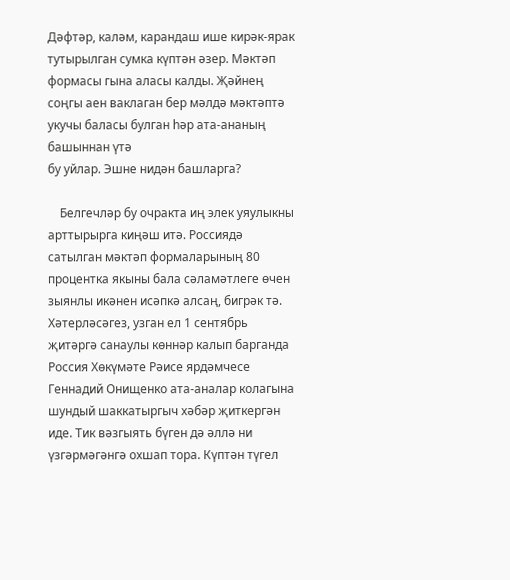Дәфтәр, каләм, карандаш ише кирәк-ярак тутырылган сумка күптән әзер. Мәктәп формасы гына аласы калды. Җәйнең соңгы аен ваклаган бер мәлдә мәктәптә укучы баласы булган һәр ата-ананың башыннан үтә
бу уйлар. Эшне нидән башларга?

    Белгечләр бу очракта иң элек уяулыкны арттырырга киңәш итә. Россиядә сатылган мәктәп формаларының 80 процентка якыны бала сәламәтлеге өчен зыянлы икәнен исәпкә алсаң, бигрәк тә. Хәтерләсәгез, узган ел 1 сентябрь җитәргә санаулы көннәр калып барганда Россия Хөкүмәте Рәисе ярдәмчесе Геннадий Онищенко ата-аналар колагына шундый шаккатыргыч хәбәр җиткергән иде. Тик вәзгыять бүген дә әллә ни үзгәрмәгәнгә охшап тора. Күптән түгел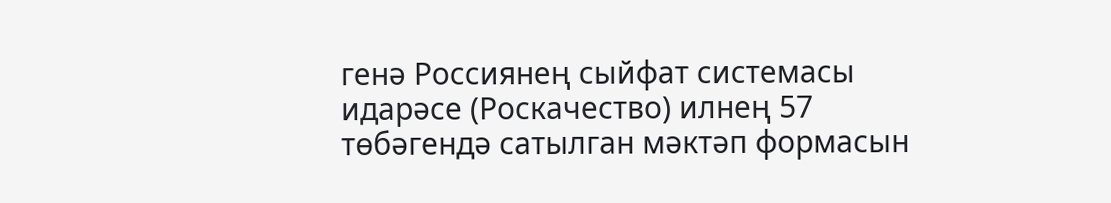генә Россиянең сыйфат системасы идарәсе (Роскачество) илнең 57 төбәгендә сатылган мәктәп формасын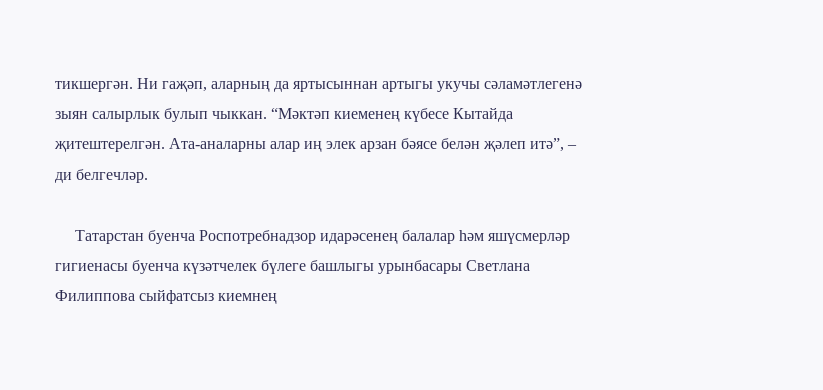тикшергән. Ни гаҗәп, аларның да яртысыннан артыгы укучы сәламәтлегенә зыян салырлык булып чыккан. “Мәктәп киеменең күбесе Кытайда җитештерелгән. Ата-аналарны алар иң элек арзан бәясе белән җәлеп итә”, – ди белгечләр.

     Татарстан буенча Роспотребнадзор идарәсенең балалар һәм яшүсмерләр гигиенасы буенча күзәтчелек бүлеге башлыгы урынбасары Светлана Филиппова сыйфатсыз киемнең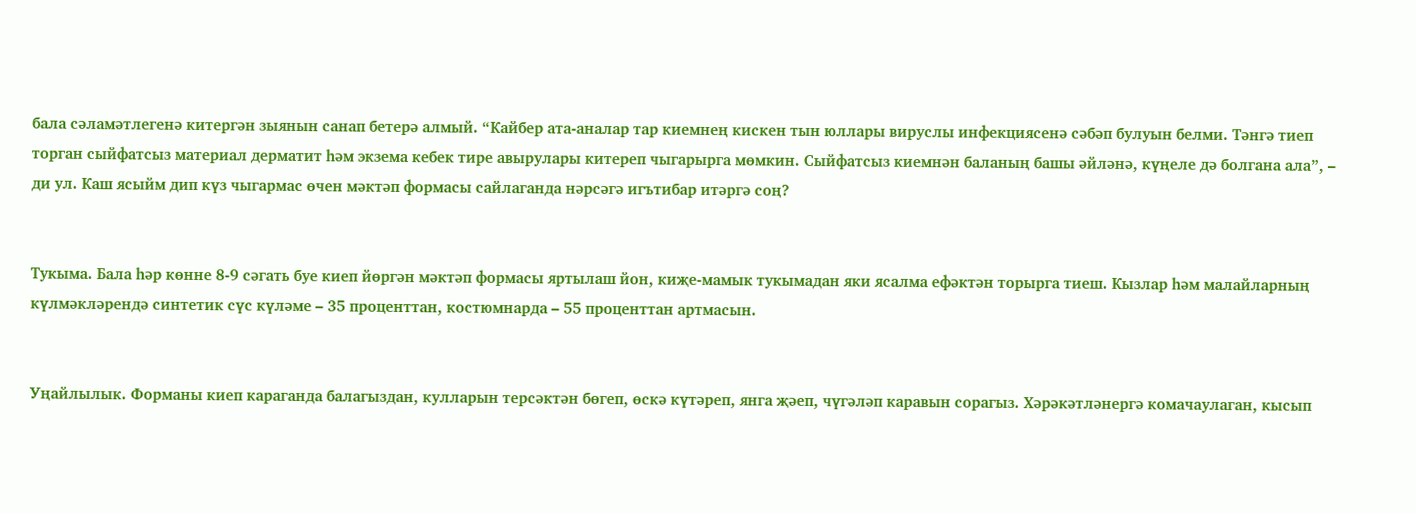бала сәламәтлегенә китергән зыянын санап бетерә алмый. “Кайбер ата-аналар тар киемнең кискен тын юллары вируслы инфекциясенә сәбәп булуын белми. Тәнгә тиеп торган сыйфатсыз материал дерматит һәм экзема кебек тире авырулары китереп чыгарырга мөмкин. Сыйфатсыз киемнән баланың башы әйләнә, күңеле дә болгана ала”, – ди ул. Каш ясыйм дип күз чыгармас өчен мәктәп формасы сайлаганда нәрсәгә игътибар итәргә соң?


Тукыма. Бала һәр көнне 8-9 сәгать буе киеп йөргән мәктәп формасы яртылаш йон, киҗе-мамык тукымадан яки ясалма ефәктән торырга тиеш. Кызлар һәм малайларның күлмәкләрендә синтетик сүс күләме – 35 проценттан, костюмнарда – 55 проценттан артмасын.


Уңайлылык. Форманы киеп караганда балагыздан, кулларын терсәктән бөгеп, өскә күтәреп, янга җәеп, чүгәләп каравын сорагыз. Хәрәкәтләнергә комачаулаган, кысып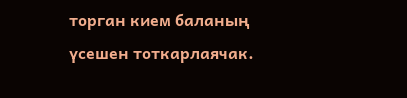торган кием баланың үсешен тоткарлаячак.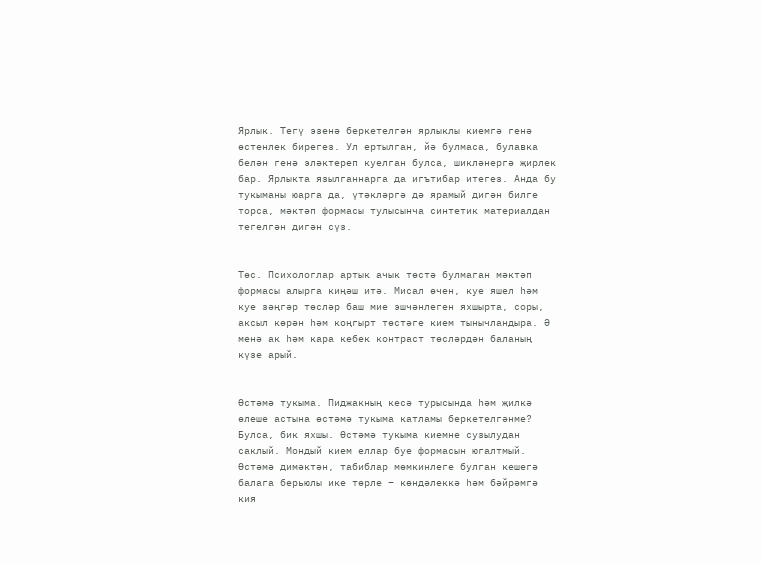Ярлык. Тегү эзенә беркетелгән ярлыклы киемгә генә өстенлек бирегез. Ул ертылган, йә булмаса, булавка белән генә эләктереп куелган булса, шикләнергә җирлек бар. Ярлыкта язылганнарга да игътибар итегез. Анда бу тукыманы юарга да, үтәкләргә дә ярамый дигән билге торса, мәктәп формасы тулысынча синтетик материалдан тегелгән дигән сүз.


Төс. Психологлар артык ачык төстә булмаган мәктәп формасы алырга киңәш итә. Мисал өчен, куе яшел һәм куе зәңгәр төсләр баш мие эшчәнлеген яхшырта, соры, аксыл көрән һәм коңгырт төстәге кием тынычландыра. Ә менә ак һәм кара кебек контраст төсләрдән баланың күзе арый.


Өстәмә тукыма. Пиджакның кесә турысында һәм җилкә өлеше астына өстәмә тукыма катламы беркетелгәнме? Булса, бик яхшы. Өстәмә тукыма киемне сузылудан саклый. Мондый кием еллар буе формасын югалтмый. Өстәмә димәктән, табиблар мөмкинлеге булган кешегә балага берьюлы ике төрле – көндәлеккә һәм бәйрәмгә кия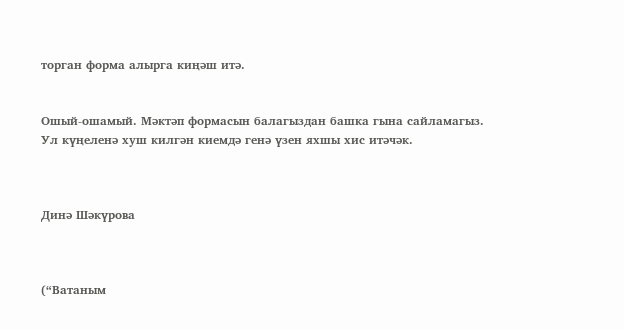торган форма алырга киңәш итә.


Ошый-ошамый. Мәктәп формасын балагыздан башка гына сайламагыз. Ул күңеленә хуш килгән киемдә генә үзен яхшы хис итәчәк.



Динә Шәкүрова



(“Ватаным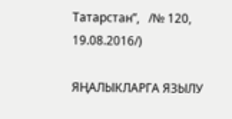Татарстан”,   /№ 120, 19.08.2016/)

ЯҢАЛЫКЛАРГА ЯЗЫЛУ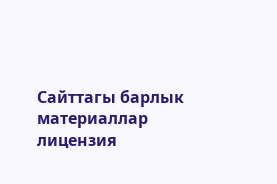Сайттагы барлык материаллар лицензия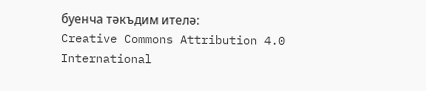буенча тәкъдим ителә:
Creative Commons Attribution 4.0 International